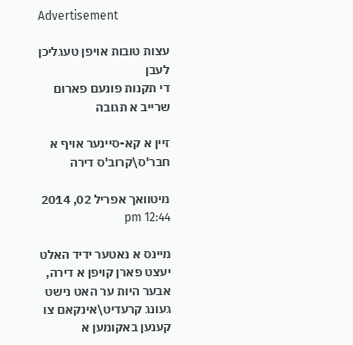Advertisement

עצות טובות אויפן טעגליכן לעבן
די תקנות פונעם פארום
שרייב א תגובה

זיין א קא-סיינער אויף א חבר'ס\קרוב'ס דירה

מיטוואך אפריל 02, 2014 12:44 pm

מיינס א נאטער ידיד האלט יעצט פארן קויפן א דירה, אבער היות ער האט נישט געונג קרעדיט\אינקאם צו קענען באקומען א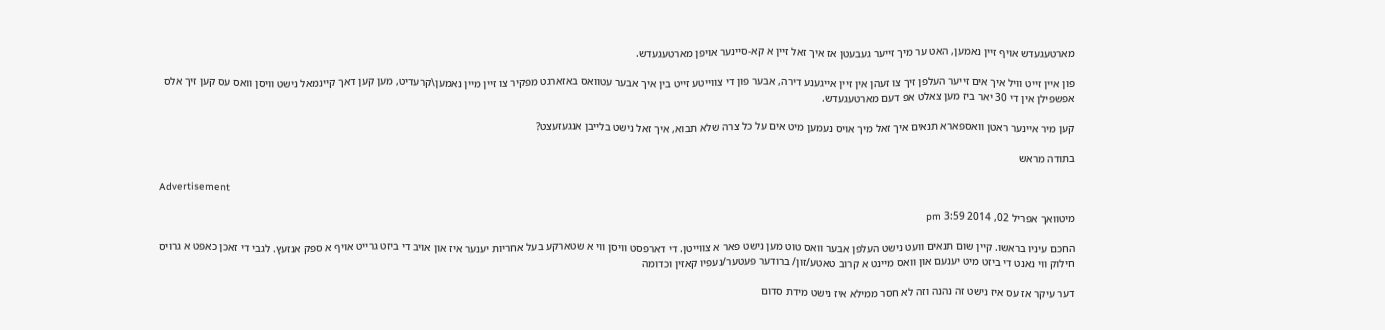מארטעגעדש אויף זיין נאמען, האט ער מיך זייער געבעטן אז איך זאל זיין א קא-סיינער אויפן מארטעגעדש.

פון איין זייט וויל איך אים זייער העלפן זיך צו זעהן אין זיין אייגענע דירה, אבער פון די צווייטע זייט בין איך אבער עטוואס באזארגט מפקיר צו זיין מיין נאמען\קרעדיט, מען קען דאך קיינמאל נישט וויסן וואס עס קען זיך אלס אפשפילן אין די 30 יאר ביז מען צאלט אפ דעם מארטעגעדש.

קען מיר איינער ראטן וואספארא תנאים איך זאל מיך אויס נעמען מיט אים על כל צרה שלא תבוא, איך זאל נישט בלייבן אנגעזעצט?

בתודה מראש

Advertisement

מיטוואך אפריל 02, 2014 3:59 pm

החכם עיניו בראשו. קיין שום תנאים וועט נישט העלפן אבער וואס טוט מען נישט פאר א צווייטן. די דארפסט וויסן ווי א שטארקע בעל אחריות יענער איז און אויב די ביזט גרייט אויף א ספק אנזעץ. לגבי די זאכן כאפט א גרויס חילוק ווי נאנט די ביזט מיט יענעם און וואס מיינט א קרוב טאטע/זון/ ברודער פעטער/נעפיו קאזין וכדומה

דער עיקר אז עס איז נישט זה נהנה וזה לא חסר ממילא איז נישט מידת סדום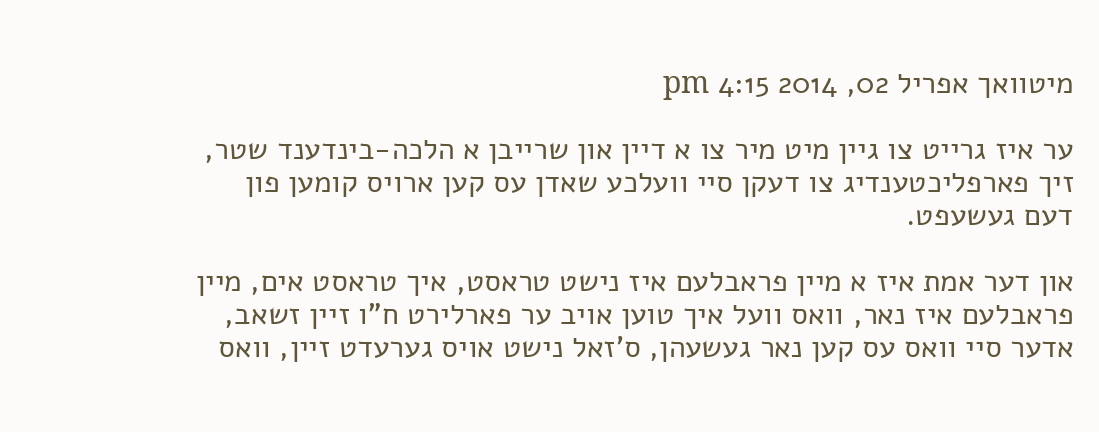מיטוואך אפריל 02, 2014 4:15 pm

ער איז גרייט צו גיין מיט מיר צו א דיין און שרייבן א הלכה-בינדענד שטר, זיך פארפליכטענדיג צו דעקן סיי וועלכע שאדן עס קען ארויס קומען פון דעם געשעפט.

און דער אמת איז א מיין פראבלעם איז נישט טראסט, איך טראסט אים, מיין פראבלעם איז נאר, וואס וועל איך טוען אויב ער פארלירט ח"ו זיין זשאב, אדער סיי וואס עס קען נאר געשעהן, ס'זאל נישט אויס גערעדט זיין, וואס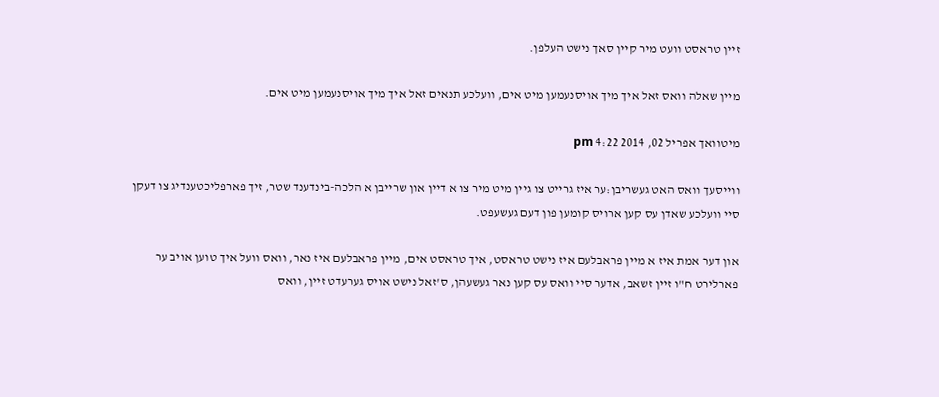זיין טראסט וועט מיר קיין סאך נישט העלפן.

מיין שאלה וואס זאל איך מיך אויסנעמען מיט אים, וועלכע תנאים זאל איך מיך אויסנעמען מיט אים.

מיטוואך אפריל 02, 2014 4:22 pm

ווייסעך וואס האט געשריבן:ער איז גרייט צו גיין מיט מיר צו א דיין און שרייבן א הלכה-בינדענד שטר, זיך פארפליכטענדיג צו דעקן סיי וועלכע שאדן עס קען ארויס קומען פון דעם געשעפט.

און דער אמת איז א מיין פראבלעם איז נישט טראסט, איך טראסט אים, מיין פראבלעם איז נאר, וואס וועל איך טוען אויב ער פארלירט ח"ו זיין זשאב, אדער סיי וואס עס קען נאר געשעהן, ס'זאל נישט אויס גערעדט זיין, וואס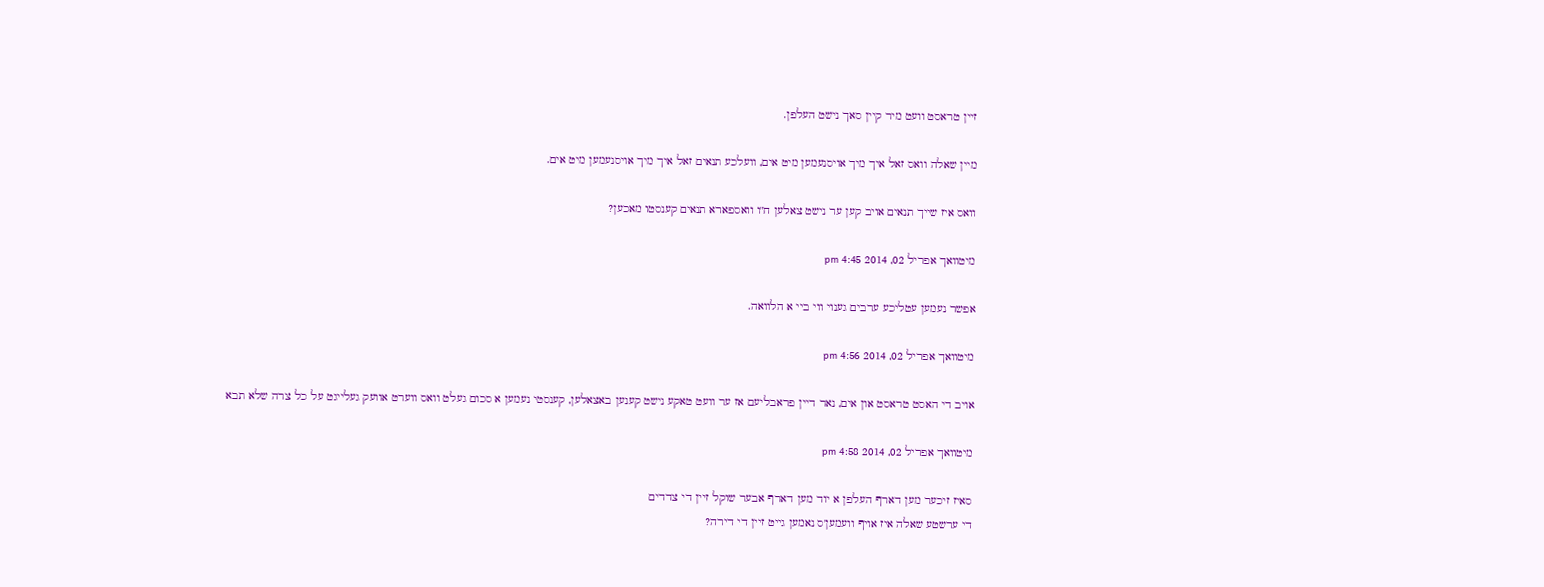זיין טראסט וועט מיר קיין סאך נישט העלפן.

מיין שאלה וואס זאל איך מיך אויסנעמען מיט אים, וועלכע תנאים זאל איך מיך אויסנעמען מיט אים.

וואס איז שייך תנאים אויב קען ער נישט צאלען ח"ו וואספארא תנאים קענסטו מאכען?

מיטוואך אפריל 02, 2014 4:45 pm

אפשר נעמען עטליכע ערבים גענוי ווי ביי א הלוואה.

מיטוואך אפריל 02, 2014 4:56 pm

אויב די האסט טראסט און אים, נאר דיין פראבליעם אז ער וועט טאקע נישט קענען באצאלען, קענסטי נעמען א סכום געלט וואס ווערט אוועק געלייגט על כל צרה שלא תבא

מיטוואך אפריל 02, 2014 4:58 pm

סאיז זיכער מען דארף העלפן א יוד מען דארף אבער שוקל זיין די צדדים
די ערשטע שאלה איז אויף וועמען'ס נאמען גייט זיין די דירה?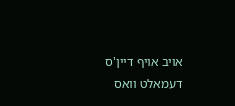אויב אויף דיין'ס דעמאלט וואס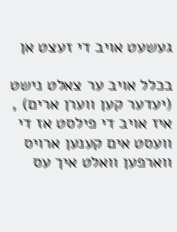געשעט אויב די זעצט אן

בכלל אויב ער צאלט נישט (יעדער קען ווערן ארים) , איז אויב די פילסט אז די וועסט אים קענען ארויס ווארפען וואלט איך עס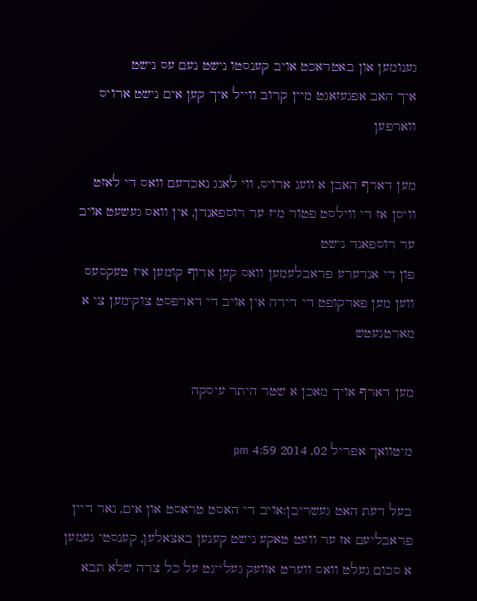גענומען און באטראכט אויב קענסטו נישט נעם עס נישט
איך האב אפגעזאגט מיין קרוב ווייל איך קען אים נישט ארויס ווארפען

מען דארף האבן א וועג ארויס, ווי לאנג נאכדעם וואס די לאזט וויסן אז די ווילסט פטור מיז ער רוספאנדן, אין וואס געשעט אויב ער רוספאנד נישט
פון די אנדערע פראבלעמען וואס קען ארוף קומען איז טעקסעס ווען מען פארקופט די דירה אין אויב די דארפסט צוקימען צי א מארטגעטש

מען דארף אויך מאכן א שטר היתר עיסקה

מיטוואך אפריל 02, 2014 4:59 pm

בעל דעת האט געשריבן:אויב די האסט טראסט און אים, נאר דיין פראבליעם אז ער וועט טאקע נישט קענען באצאלען, קענסטי נעמען א סכום געלט וואס ווערט אוועק געלייגט על כל צרה שלא תבא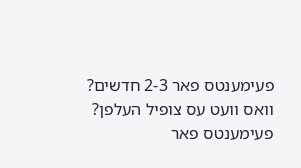פעימענטס פאר 2-3 חדשים? וואס וועט עס צופיל העלפן?
פעימענטס פאר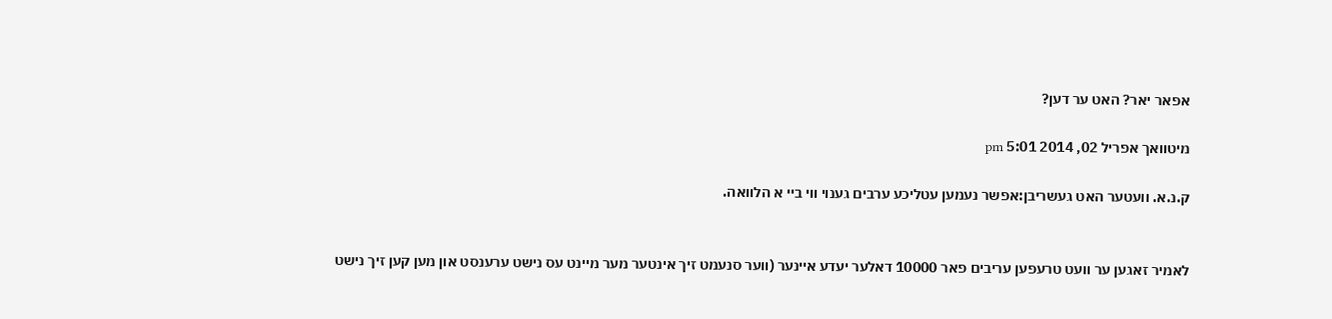אפאר יאר? האט ער דען?

מיטוואך אפריל 02, 2014 5:01 pm

ק.נ.א. וועטער האט געשריבן:אפשר נעמען עטליכע ערבים גענוי ווי ביי א הלוואה.


לאמיר זאגען ער וועט טרעפען עריבים פאר 10000 דאלער יעדע איינער (ווער סנעמט זיך אינטער מער מיינט עס נישט ערענסט און מען קען זיך נישט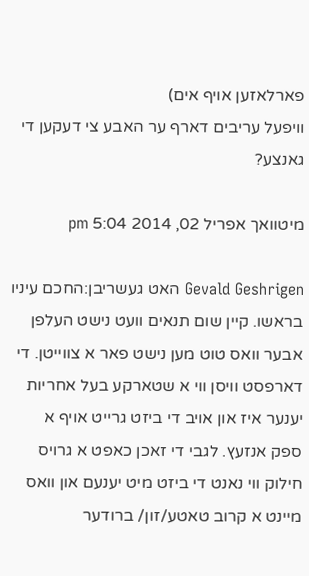פארלאזען אויף אים)
וויפעל עריבים דארף ער האבע צי דעקען די גאנצע?

מיטוואך אפריל 02, 2014 5:04 pm

Gevald Geshrigen האט געשריבן:החכם עיניו בראשו. קיין שום תנאים וועט נישט העלפן אבער וואס טוט מען נישט פאר א צווייטן. די דארפסט וויסן ווי א שטארקע בעל אחריות יענער איז און אויב די ביזט גרייט אויף א ספק אנזעץ. לגבי די זאכן כאפט א גרויס חילוק ווי נאנט די ביזט מיט יענעם און וואס מיינט א קרוב טאטע/זון/ ברודער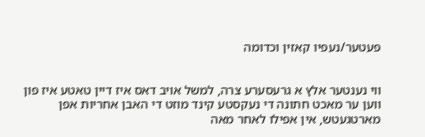פעטער/נעפיו קאזין וכדומה


ווי נענטער אלץ א גרעסערע צרה, למשל אויב דאס איז דיין טאטע איז פון ווען ער מאכט חתונה די נעקסטע קינד מוזט די האבן אחריות אפן מארטגעטש, אין אפילו לאחר מאה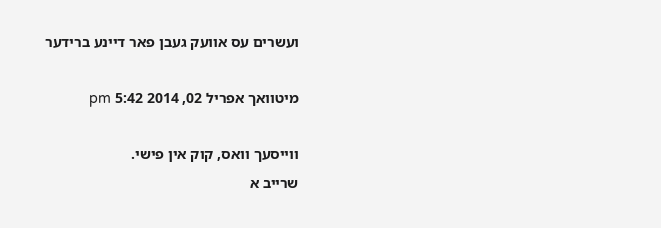ועשרים עס אוועק געבן פאר דיינע ברידער

מיטוואך אפריל 02, 2014 5:42 pm

ווייסעך וואס, קוק אין פישי.
שרייב א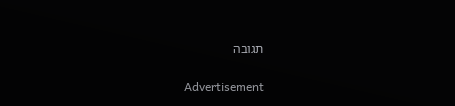תגובה

Advertisement